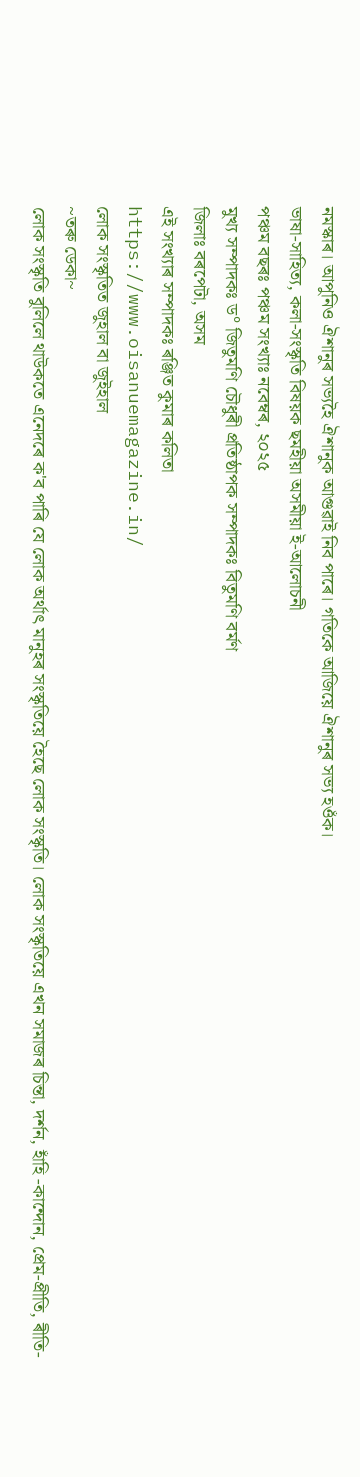নমস্কাৰ। আপুনিও ঐশানুৰ সভ্যহৈ ঐশানুক আগুৱাই নিব পাৰে। গতিকে আজিয়ে ঐশানুৰ সভ্য হওঁক।
ভাষা-সাহিত্য, কলা-সংস্কৃতি বিষয়ক ছমহীয়া অসমীয়া ই-আলোচনী
পঞ্চম বছৰঃ পঞ্চম সংখ্যাঃ নবেম্বৰ, ২০২৫
মুখ্য সম্পাদকঃ ড° জিতুমণি চৌধুৰী প্ৰতিষ্ঠাপক সম্পাদকঃ বিতুমণি বৰ্মণ
জিলাঃ বৰপেটা, অসম
এই সংখ্যাৰ সম্পাদকঃ ৰঞ্জিত কুমাৰ কলিতা
https://www.oisanuemagazine.in/
লোক সংস্কৃতিত জুহাল বা জুইহাল
~তৰু ডেকা~
লোক সংস্কৃতি বুলিলে থাউকতে এনেদৰে ক'ব পাৰি যে লোক অৰ্থাৎ মানুহৰ সংস্কৃতিয়ে হৈছে লোক সংস্কৃতি। লোক সংস্কৃতিয়ে এখন সমাজৰ চিন্তা, দৰ্শন, হাঁহি -কান্দোন, প্ৰেম-প্ৰীতি, ৰীতি-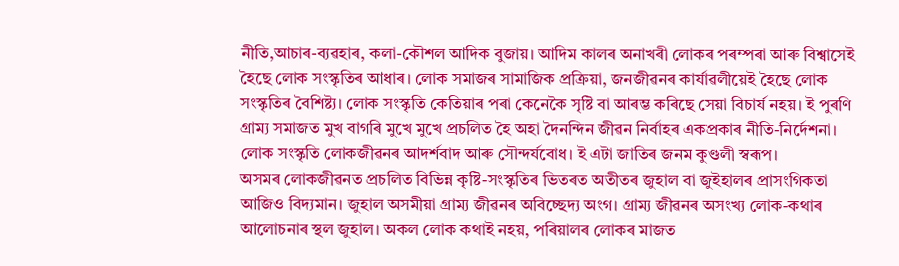নীতি,আচাৰ-ব্যৱহাৰ, কলা-কৌশল আদিক বুজায়। আদিম কালৰ অনাখৰী লোকৰ পৰম্পৰা আৰু বিশ্বাসেই হৈছে লোক সংস্কৃতিৰ আধাৰ। লোক সমাজৰ সামাজিক প্ৰক্ৰিয়া, জনজীৱনৰ কাৰ্যাৱলীয়েই হৈছে লোক সংস্কৃতিৰ বৈশিষ্ট্য। লোক সংস্কৃতি কেতিয়াৰ পৰা কেনেকৈ সৃষ্টি বা আৰম্ভ কৰিছে সেয়া বিচাৰ্য নহয়। ই পুৰণি গ্ৰাম্য সমাজত মুখ বাগৰি মুখে মুখে প্ৰচলিত হৈ অহা দৈনন্দিন জীৱন নিৰ্বাহৰ একপ্ৰকাৰ নীতি-নিৰ্দেশনা। লোক সংস্কৃতি লোকজীৱনৰ আদৰ্শবাদ আৰু সৌন্দৰ্যবোধ। ই এটা জাতিৰ জনম কুণ্ডলী স্বৰূপ।
অসমৰ লোকজীৱনত প্ৰচলিত বিভিন্ন কৃষ্টি-সংস্কৃতিৰ ভিতৰত অতীতৰ জুহাল বা জুইহালৰ প্ৰাসংগিকতা আজিও বিদ্যমান। জুহাল অসমীয়া গ্ৰাম্য জীৱনৰ অবিচ্ছেদ্য অংগ। গ্ৰাম্য জীৱনৰ অসংখ্য লোক-কথাৰ আলোচনাৰ স্থল জুহাল। অকল লোক কথাই নহয়, পৰিয়ালৰ লোকৰ মাজত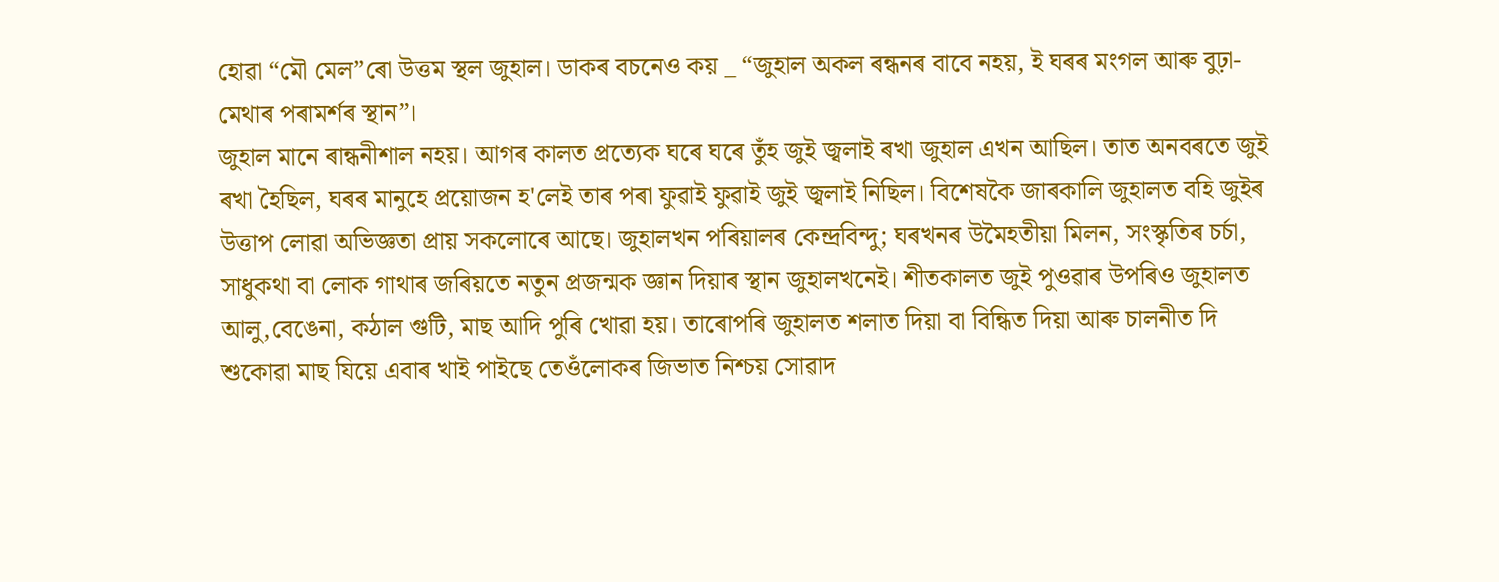হোৱা “মৌ মেল”ৰো উত্তম স্থল জুহাল। ডাকৰ বচনেও কয় _ “জুহাল অকল ৰন্ধনৰ বাবে নহয়, ই ঘৰৰ মংগল আৰু বুঢ়া-মেথাৰ পৰামৰ্শৰ স্থান”।
জুহাল মানে ৰান্ধনীশাল নহয়। আগৰ কালত প্ৰত্যেক ঘৰে ঘৰে তুঁহ জুই জ্বলাই ৰখা জুহাল এখন আছিল। তাত অনবৰতে জুই ৰখা হৈছিল, ঘৰৰ মানুহে প্ৰয়োজন হ'লেই তাৰ পৰা ফুৱাই ফুৱাই জুই জ্বলাই নিছিল। বিশেষকৈ জাৰকালি জুহালত বহি জুইৰ উত্তাপ লোৱা অভিজ্ঞতা প্ৰায় সকলোৰে আছে। জুহালখন পৰিয়ালৰ কেন্দ্ৰবিন্দু; ঘৰখনৰ উমৈহতীয়া মিলন, সংস্কৃতিৰ চৰ্চা, সাধুকথা বা লোক গাথাৰ জৰিয়তে নতুন প্ৰজন্মক জ্ঞান দিয়াৰ স্থান জুহালখনেই। শীতকালত জুই পুওৱাৰ উপৰিও জুহালত আলু,বেঙেনা, কঠাল গুটি, মাছ আদি পুৰি খোৱা হয়। তাৰোপৰি জুহালত শলাত দিয়া বা বিন্ধিত দিয়া আৰু চালনীত দি শুকোৱা মাছ যিয়ে এবাৰ খাই পাইছে তেওঁলোকৰ জিভাত নিশ্চয় সোৱাদ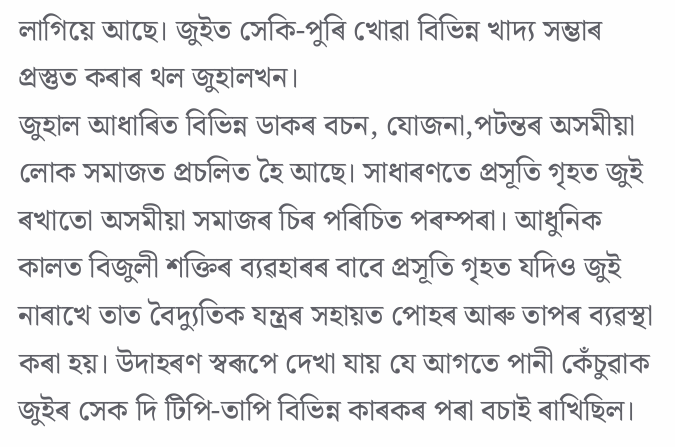লাগিয়ে আছে। জুইত সেকি-পুৰি খোৱা বিভিন্ন খাদ্য সম্ভাৰ প্ৰস্তুত কৰাৰ থল জুহালখন।
জুহাল আধাৰিত বিভিন্ন ডাকৰ বচন, যোজনা,পটন্তৰ অসমীয়া লোক সমাজত প্ৰচলিত হৈ আছে। সাধাৰণতে প্ৰসূতি গৃহত জুই ৰখাতো অসমীয়া সমাজৰ চিৰ পৰিচিত পৰম্পৰা। আধুনিক কালত বিজুলী শক্তিৰ ব্যৱহাৰৰ বাবে প্ৰসূতি গৃহত যদিও জুই নাৰাখে তাত বৈদ্যুতিক যন্ত্ৰৰ সহায়ত পোহৰ আৰু তাপৰ ব্যৱস্থা কৰা হয়। উদাহৰণ স্বৰূপে দেখা যায় যে আগতে পানী কেঁচুৱাক জুইৰ সেক দি টিপি-তাপি বিভিন্ন কাৰকৰ পৰা বচাই ৰাখিছিল।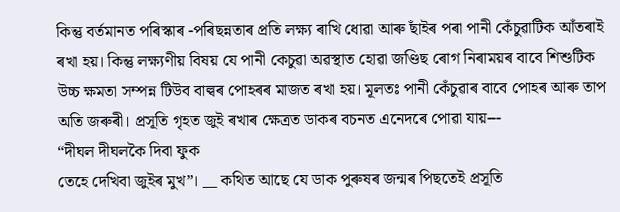কিন্তু বৰ্তমানত পৰিস্কাৰ -পৰিছন্নতাৰ প্ৰতি লক্ষ্য ৰাখি ধোৱা আৰু ছাঁইৰ পৰা পানী কেঁচুৱাটিক আঁতৰাই ৰখা হয়। কিন্তু লক্ষ্যণীয় বিষয় যে পানী কেচুৱা অৱস্থাত হোৱা জণ্ডিছ ৰোগ নিৰাময়ৰ বাবে শিশুটিক উচ্চ ক্ষমতা সম্পন্ন টিউব বাল্বৰ পোহৰৰ মাজত ৰখা হয়। মূলতঃ পানী কেঁচুৱাৰ বাবে পোহৰ আৰু তাপ অতি জৰুৰী। প্ৰসূতি গৃহত জুই ৰখাৰ ক্ষেত্ৰত ডাকৰ বচনত এনেদৰে পোৱা যায়---
“দীঘল দীঘলকৈ দিবা ফুক
তেহে দেখিবা জুইৰ মুখ”। __ কথিত আছে যে ডাক পুৰুষৰ জন্মৰ পিছতেই প্ৰসূতি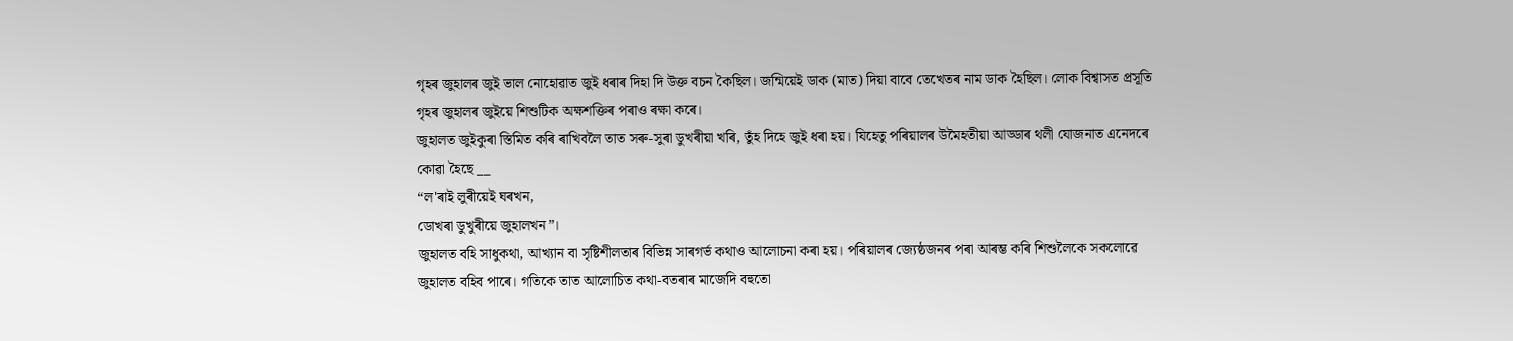গৃহৰ জুহালৰ জুই ভাল নোহোৱাত জুই ধৰাৰ দিহা দি উক্ত বচন কৈছিল। জন্মিয়েই ডাক (মাত) দিয়া বাবে তেখেতৰ নাম ডাক হৈছিল। লোক বিশ্বাসত প্ৰসূতি গৃহৰ জুহালৰ জুইয়ে শিশুটিক অক্ষশক্তিৰ পৰাও ৰক্ষা কৰে।
জুহালত জুইকুৰা স্তিমিত কৰি ৰাখিবলৈ তাত সৰু-সুৰা ডুখৰীয়া খৰি, তুঁহ দিহে জুই ধৰা হয়। যিহেতু পৰিয়ালৰ উমৈহতীয়া আড্ডাৰ থলী যোজনাত এনেদৰে কোৱা হৈছে __
“ল'ৰাই লুৰীয়েই ঘৰখন,
ডোখৰা ডুখুৰীয়ে জুহালখন”।
জুহালত বহি সাধুকথা, আখ্যান বা সৃষ্টিশীলতাৰ বিভিন্ন সাৰগৰ্ভ কথাও আলোচনা কৰা হয়। পৰিয়ালৰ জ্যেষ্ঠজনৰ পৰা আৰম্ভ কৰি শিশুলৈকে সকলোৱে জুহালত বহিব পাৰে। গতিকে তাত আলোচিত কথা-বতৰাৰ মাজেদি বহুতো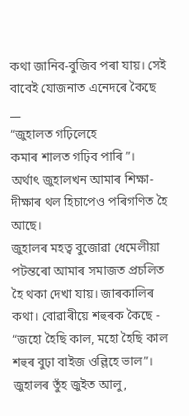কথা জানিব-বুজিব পৰা যায়। সেই বাবেই যোজনাত এনেদৰে কৈছে __
“জুহালত গঢ়িলেহে
কমাৰ শালত গঢ়িব পাৰি”।
অৰ্থাৎ জুহালখন আমাৰ শিক্ষা- দীক্ষাৰ থল হিচাপেও পৰিগণিত হৈ আছে।
জুহালৰ মহত্ব বুজোৱা ধেমেলীয়া পটন্তৰো আমাৰ সমাজত প্ৰচলিত হৈ থকা দেখা যায়। জাৰকালিৰ কথা। বোৱাৰীয়ে শহুৰক কৈছে -
“জহো হৈছি কাল, মহো হৈছি কাল
শহুৰ বুঢ়া বাইজ ওল্লিহে ভাল”।
জুহালৰ তুঁহ জুইত আলু,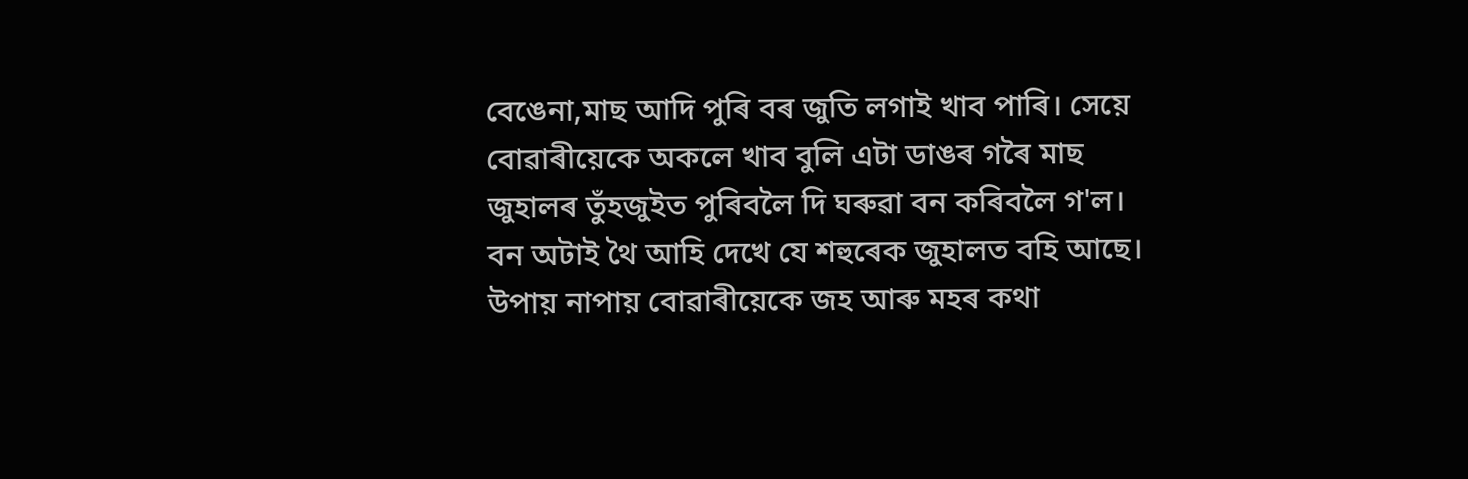বেঙেনা,মাছ আদি পুৰি বৰ জুতি লগাই খাব পাৰি। সেয়ে বোৱাৰীয়েকে অকলে খাব বুলি এটা ডাঙৰ গৰৈ মাছ জুহালৰ তুঁহজুইত পুৰিবলৈ দি ঘৰুৱা বন কৰিবলৈ গ'ল। বন অটাই থৈ আহি দেখে যে শহুৰেক জুহালত বহি আছে। উপায় নাপায় বোৱাৰীয়েকে জহ আৰু মহৰ কথা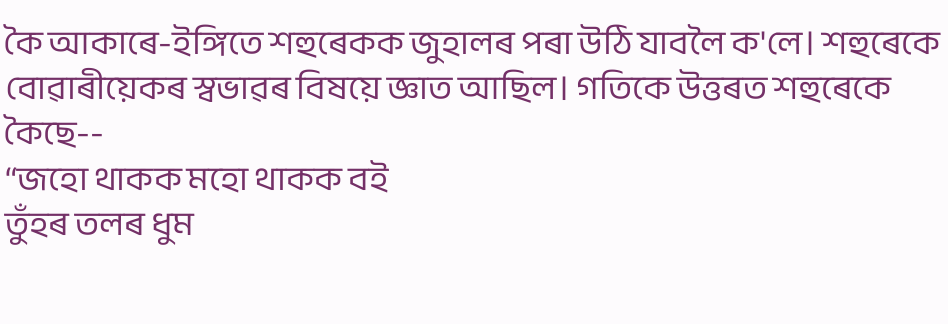কৈ আকাৰে-ইঙ্গিতে শহুৰেকক জুহালৰ পৰা উঠি যাবলৈ ক'লে। শহুৰেকে বোৱাৰীয়েকৰ স্বভাৱৰ বিষয়ে জ্ঞাত আছিল। গতিকে উত্তৰত শহুৰেকে কৈছে--
“জহো থাকক মহো থাকক বই
তুঁহৰ তলৰ ধুম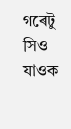গৰেটু
সিও যাওক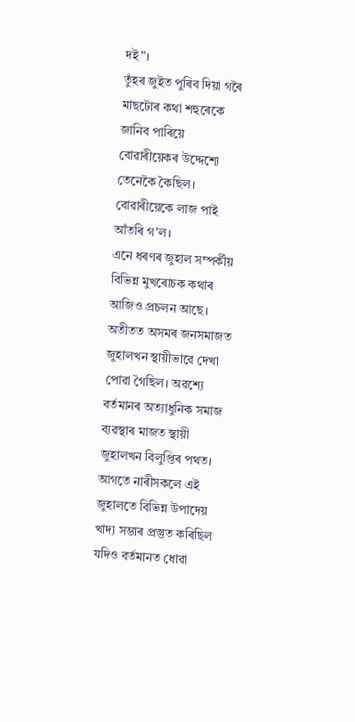দই”।
তুঁহৰ জুইত পুৰিব দিয়া গৰৈ মাছটোৰ কথা শহুৰেকে জানিব পাৰিয়ে বোৱাৰীয়েকৰ উদ্দেশ্যে তেনেকৈ কৈছিল। বোৱাৰীয়েকে লাজ পাই আঁতৰি গ'ল।
এনে ধৰণৰ জুহাল সম্পৰ্কীয় বিভিন্ন মুখৰোচক কথাৰ আজিও প্ৰচলন আছে। অতীতত অসমৰ জনসমাজত জুহালখন স্থায়ীভাৱে দেখা পোৱা গৈছিল। অৱশ্যে বৰ্তমানৰ অত্যাধুনিক সমাজ ব্যৱস্থাৰ মাজত স্থায়ী জুহালখন বিলুপ্তিৰ পথত। আগতে নাৰীসকলে এই জুহালতে বিভিন্ন উপাদেয় খাদ্য সম্ভাৰ প্ৰস্তুত কৰিছিল যদিও বৰ্তমানত ধোৱা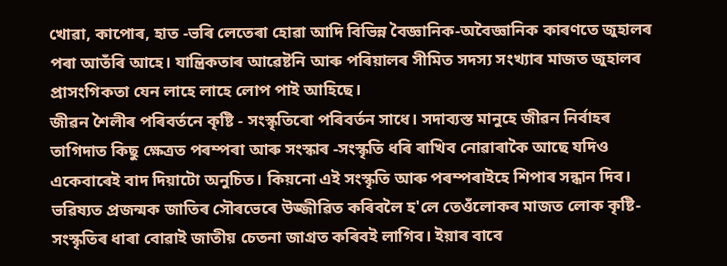খোৱা, কাপোৰ, হাত -ভৰি লেতেৰা হোৱা আদি বিভিন্ন বৈজ্ঞানিক-অবৈজ্ঞানিক কাৰণতে জুহালৰ পৰা আতঁৰি আহে। যান্ত্ৰিকতাৰ আৱেষ্টনি আৰু পৰিয়ালৰ সীমিত সদস্য সংখ্যাৰ মাজত জুহালৰ প্ৰাসংগিকতা যেন লাহে লাহে লোপ পাই আহিছে।
জীৱন শৈলীৰ পৰিবৰ্তনে কৃষ্টি - সংস্কৃতিৰো পৰিবৰ্তন সাধে। সদাব্যস্ত মানুহে জীৱন নিৰ্বাহৰ তাগিদাত কিছু ক্ষেত্ৰত পৰম্পৰা আৰু সংস্কাৰ -সংস্কৃতি ধৰি ৰাখিব নোৱাৰাকৈ আছে যদিও একেবাৰেই বাদ দিয়াটো অনুচিত। কিয়নো এই সংস্কৃতি আৰু পৰম্পৰাইহে শিপাৰ সন্ধান দিব। ভৱিষ্যত প্ৰজন্মক জাতিৰ সৌৰভেৰে উজ্জীৱিত কৰিবলৈ হ'লে তেওঁলোকৰ মাজত লোক কৃষ্টি-সংস্কৃতিৰ ধাৰা বোৱাই জাতীয় চেতনা জাগ্ৰত কৰিবই লাগিব। ইয়াৰ বাবে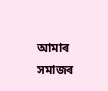আমাৰ সমাজৰ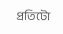প্ৰতিটো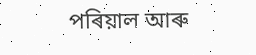পৰিয়াল আৰু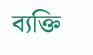ব্যক্তি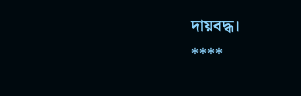দায়বদ্ধ।
****